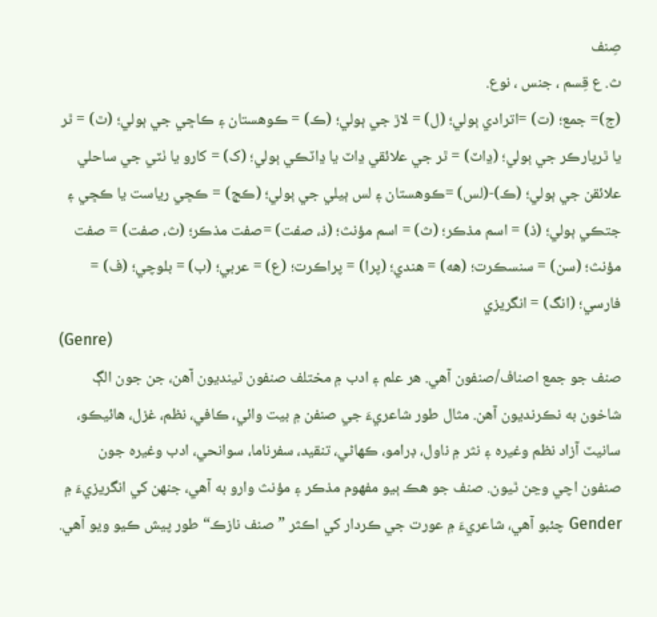صِنف
ث. ع قِسم ، جنس ، نوع.
(ج)= جمع؛ (ت) =اترادي ٻولي؛ (ل) = لاڙ جي ٻولي؛ (ڪ) = ڪوهستان ۽ ڪاڇي جي ٻولي؛ (ٿ) = ٿر يا ٿرپارڪر جي ٻولي؛ (ڍاٽ) = ٿر جي علائقي ڍاٽ يا ڍاٽڪي ٻولي؛ (ک) = کارو يا ٺٽي جي ساحلي علائقن جي ٻولي؛ (ڪ)-(لس) =ڪوهستان ۽ لس ٻيلي جي ٻولي؛ (ڪڇ) = ڪڇي رياست يا ڪڇي ۽ جتڪي ٻولي؛ (ذ) = اسم مذڪر؛ (ث) = اسم مؤنث؛ (ذ، صفت) =صفت مذڪر؛ (ث، صفت) = صفت مؤنث؛ (سن) = سنسڪرت؛ (هه) = هندي؛ (پرا) = پراڪرت؛ (ع) = عربي؛ (ب) = بلوچي؛ (ف) = فارسي؛ (انگ) = انگريزي
(Genre)
صنف جو جمع اصناف/صنفون آهي. هر علم ۽ ادب ۾ مختلف صنفون ٿينديون آهن، جن جون الڳ شاخون به نڪرنديون آهن. مثال طور شاعريءَ جي صنفن ۾ بيت وائي، ڪافي، نظم، غزل، هائيڪو، سانيٽ آزاد نظم وغيره ۽ نثر ۾ ناول، ڊرامو، ڪهاڻي، تنقيد، سفرناما، سوانحي، ادب وغيره جون صنفون اچي وڃن ٿيون. صنف جو هڪ ٻيو مفهوم مذڪر ۽ مؤنث وارو به آهي، جنهن کي انگريزيءَ ۾ Gender چئبو آهي، شاعريءَ ۾ عورت جي ڪردار کي اڪثر ”صنف نازڪ“ طور پيش ڪيو ويو آهي.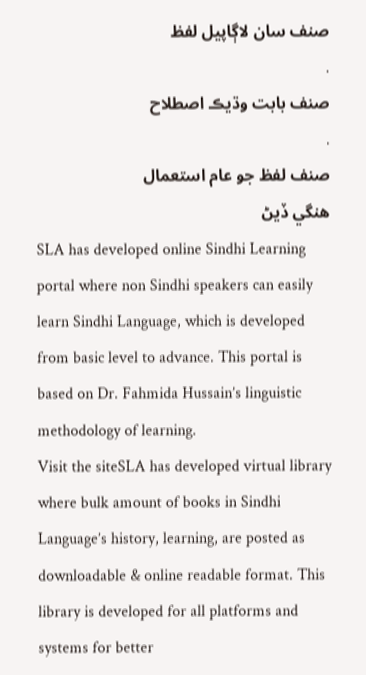صنف سان لاڳاپيل لفظ
.
صنف بابت وڌيڪ اصطلاح
.
صنف لفظ جو عام استعمال
هنگي ڏيڻ
SLA has developed online Sindhi Learning portal where non Sindhi speakers can easily learn Sindhi Language, which is developed from basic level to advance. This portal is based on Dr. Fahmida Hussain’s linguistic methodology of learning.
Visit the siteSLA has developed virtual library where bulk amount of books in Sindhi Language’s history, learning, are posted as downloadable & online readable format. This library is developed for all platforms and systems for better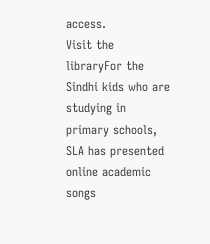access.
Visit the libraryFor the Sindhi kids who are studying in primary schools, SLA has presented online academic songs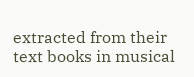extracted from their text books in musical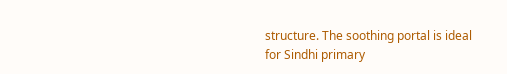structure. The soothing portal is ideal for Sindhi primary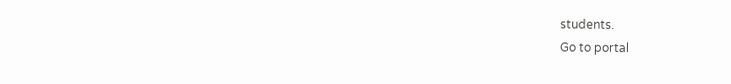students.
Go to portal